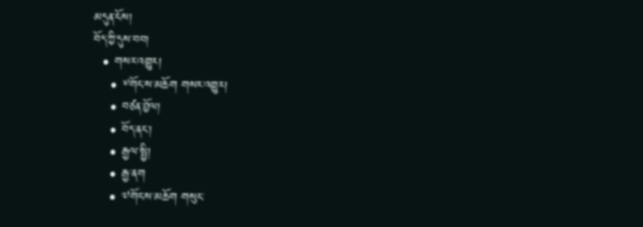མདུན་ངོས།
བོད་ཀྱི་དུས་བབ།
  • གསར་འགྱུར།
    • ༸གོང་ས་མཆོག གསར་འགྱུར།
    • བཙན་བྱོལ།
    • བོད་ནང་།
    • རྒྱལ་སྤྱི།
    • རྒྱ་ནག
    • ༧གོང་ས་མཆོག གསུང་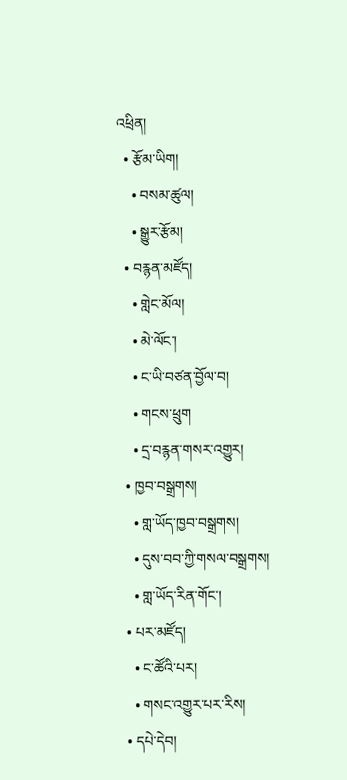འཕྲིན།
  • རྩོམ་ཡིག།
    • བསམ་ཚུལ།
    • སྒྱུར་རྩོམ།
  • བརྙན་མཛོད།
    • གླེང་མོལ།
    • མེ་ལོང་།
    • ང་ཡི་བཙན་བྱོལ་བ།
    • གངས་ཕྲུག
    • དྲ་བརྙན་གསར་འགྱུར།
  • ཁྱབ་བསྒྲགས།
    • གླ་ཡོད་ཁྱབ་བསྒྲགས།
    • དུས་བབ་ཀྱི་གསལ་བསྒྲགས།
    • གླ་ཡོད་རིན་གོང་།
  • པར་མཛོད།
    • ང་ཚོའི་པར།
    • གསང་འགྱུར་པར་རིས།
  • དཔེ་དེབ།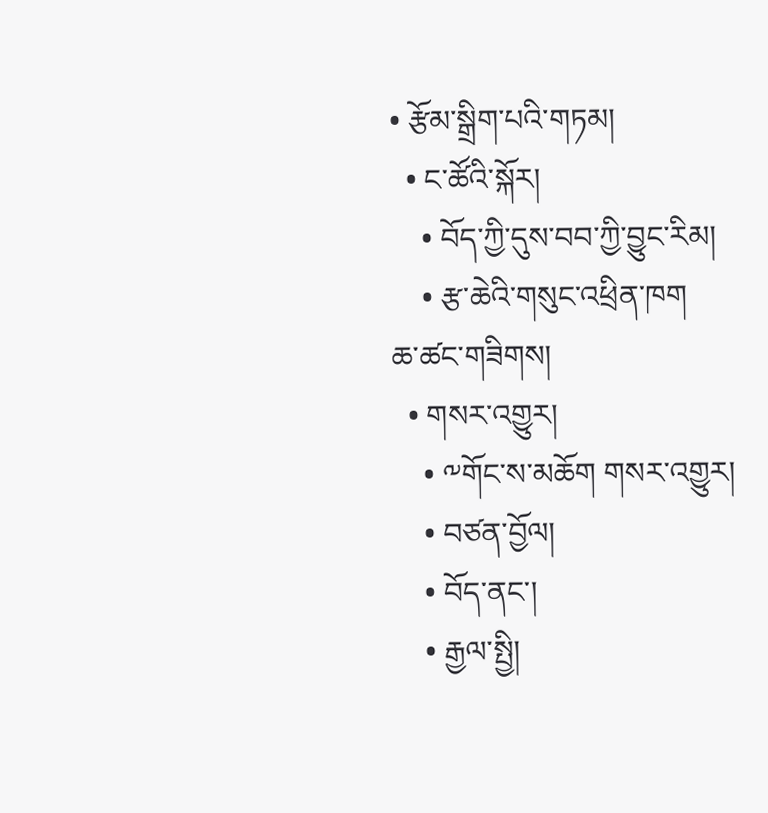• རྩོམ་སྒྲིག་པའི་གཏམ།
  • ང་ཚོའི་སྐོར།
    • བོད་ཀྱི་དུས་བབ་ཀྱི་བྱུང་རིམ།
    • རྩ་ཆེའི་གསུང་འཕྲིན་ཁག
ཆ་ཚང་གཟིགས།
  • གསར་འགྱུར།
    • ༸གོང་ས་མཆོག གསར་འགྱུར།
    • བཙན་བྱོལ།
    • བོད་ནང་།
    • རྒྱལ་སྤྱི།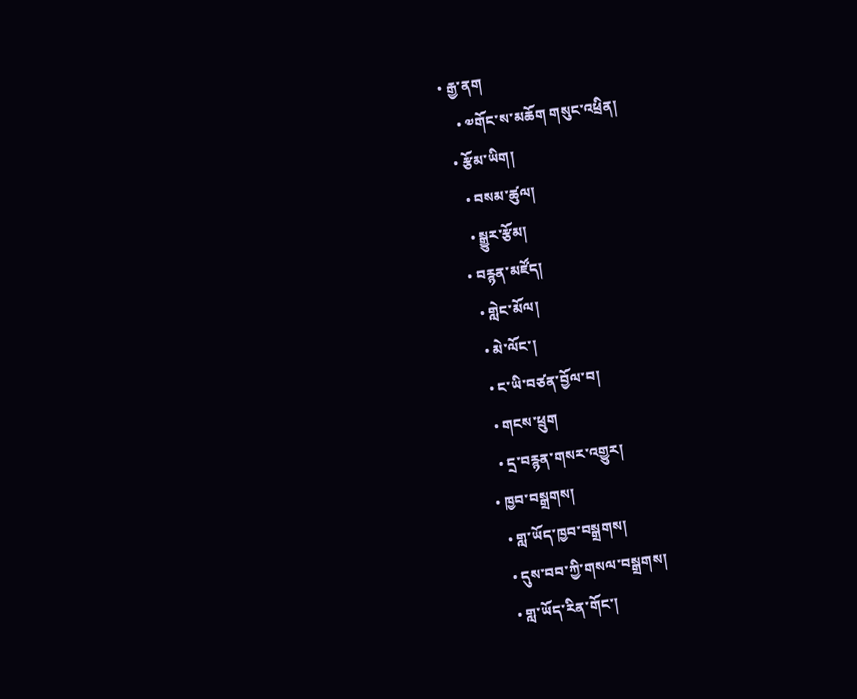• རྒྱ་ནག
    • ༧གོང་ས་མཆོག གསུང་འཕྲིན།
  • རྩོམ་ཡིག།
    • བསམ་ཚུལ།
    • སྒྱུར་རྩོམ།
  • བརྙན་མཛོད།
    • གླེང་མོལ།
    • མེ་ལོང་།
    • ང་ཡི་བཙན་བྱོལ་བ།
    • གངས་ཕྲུག
    • དྲ་བརྙན་གསར་འགྱུར།
  • ཁྱབ་བསྒྲགས།
    • གླ་ཡོད་ཁྱབ་བསྒྲགས།
    • དུས་བབ་ཀྱི་གསལ་བསྒྲགས།
    • གླ་ཡོད་རིན་གོང་།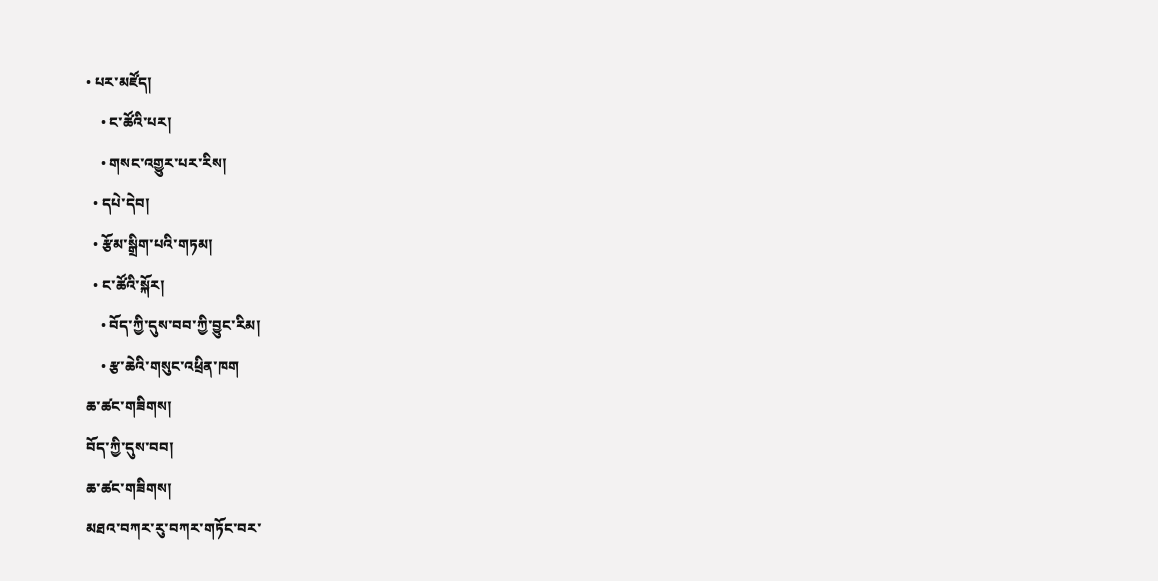• པར་མཛོད།
    • ང་ཚོའི་པར།
    • གསང་འགྱུར་པར་རིས།
  • དཔེ་དེབ།
  • རྩོམ་སྒྲིག་པའི་གཏམ།
  • ང་ཚོའི་སྐོར།
    • བོད་ཀྱི་དུས་བབ་ཀྱི་བྱུང་རིམ།
    • རྩ་ཆེའི་གསུང་འཕྲིན་ཁག
ཆ་ཚང་གཟིགས།
བོད་ཀྱི་དུས་བབ།
ཆ་ཚང་གཟིགས།
མཐའ་བཀར་རུ་བཀར་གཏོང་བར་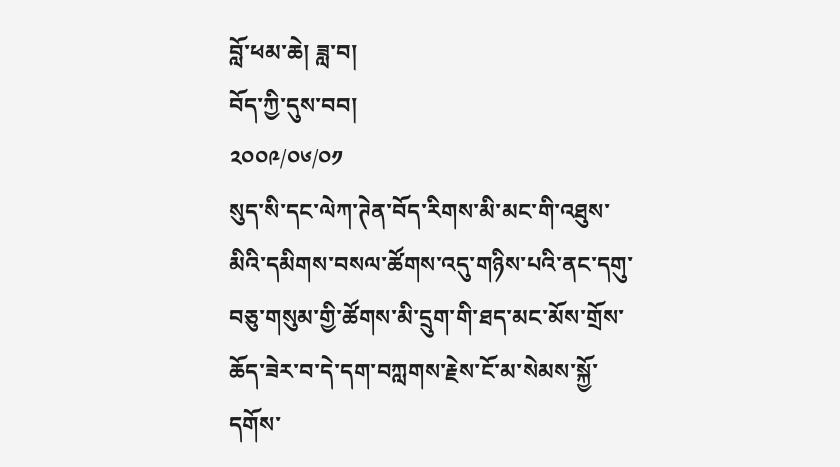བློ་ཕམ་ཆེ། ཟླ་བ།
བོད་ཀྱི་དུས་བབ།
༢༠༠༩/༠༦/༠༡
སུད་སི་དང་ལེཀ་ཊེན་བོད་རིགས་མི་མང་གི་འཐུས་མིའི་དམིགས་བསལ་ཚོགས་འདུ་གཉིས་པའི་ནང་དགུ་བཅུ་གསུམ་གྱི་ཚོགས་མི་དྲུག་གི་ཐད་མང་མོས་གྲོས་ཆོད་ཟེར་བ་དེ་དག་བཀླགས་རྗེས་ངོ་མ་སེམས་སྐྱོ་དགོས་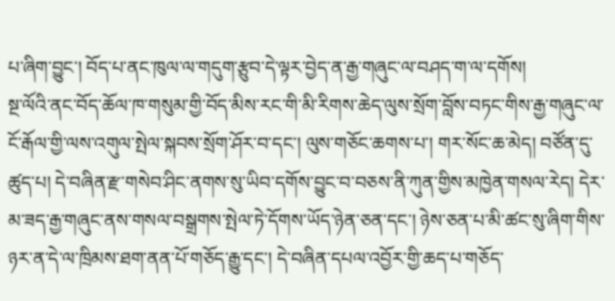པ་ཞིག་བྱུང་། བོད་པ་ནང་ཁུལ་ལ་གདུག་རྩུབ་དེ་ལྟར་བྱེད་ན་རྒྱ་གཞུང་ལ་བཤད་ག་ལ་དགོས།
སྔ་ལོའི་ནང་བོད་ཆོལ་ཁ་གསུམ་གྱི་བོད་མིས་རང་གི་མི་རིགས་ཆེད་ལུས་སྲོག་བློས་བཏང་གིས་རྒྱ་གཞུང་ལ་ངོ་རྒོལ་གྱི་ལས་འགུལ་སྤེལ་སྐབས་སྲོག་ཤོར་བ་དང་། ལུས་གཅོང་ཆགས་པ་། གར་སོང་ཆ་མེད། བཙོན་དུ་ཚུད་པ། དེ་བཞིན་རྫ་གསེབ་ཤིང་ནགས་སུ་ཡིབ་དགོས་བྱུང་བ་བཅས་ནི་ཀུན་གྱིས་མཁྱེན་གསལ་རེད། དེར་མ་ཟད་རྒྱ་གཞུང་ནས་གསལ་བསྒྲགས་སྤེལ་ཏེ་དོགས་ཡོད་ཉེན་ཅན་དང་། ཉེས་ཅན་པ་མི་ཚང་སུ་ཞིག་གིས་ཉར་ན་དེ་ལ་ཁྲིམས་ཐག་ནན་པོ་གཅོད་རྒྱུ་དང་། དེ་བཞིན་དཔལ་འབྱོར་གྱི་ཆད་པ་གཅོད་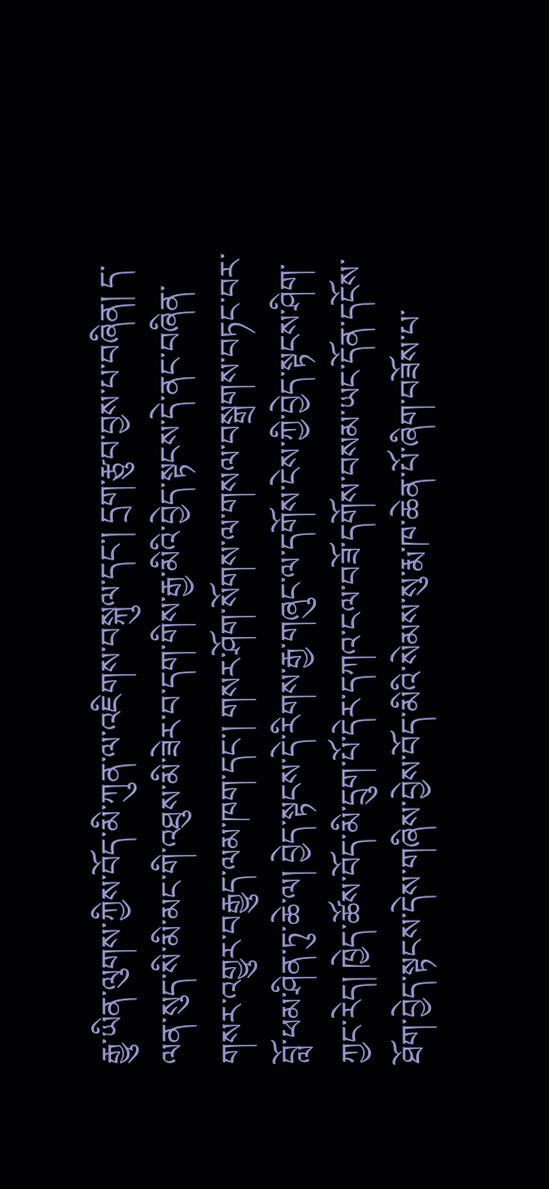རྒྱུ་ཡིན་ལུགས་ཀྱིས་བོད་མི་ཀུན་ལ་འཇིགས་བསྐུལ་དང་། དྲག་རྩུབ་བྱས་པ་བཞིན། ད་ལན་སུད་སི་མི་མང་གི་འཐུས་མི་ཟེར་བ་དག་གིས་རྒྱ་མིའི་བྱེད་སྟངས་དེ་ནང་བཞིན་གསར་འགྱུར་བརྒྱུད་ལམ་ཁག་དང་། གསར་ཤོག་སོགས་ལ་གསལ་བསྒྲགས་བཏང་བར་བློ་ཕམ་ཤིན་ཏུ་ཆེ་ལ། བྱེད་སྟངས་དེ་རིགས་རྒྱ་གཞུང་ལ་དགོས་ངེས་ཀྱི་བྱེད་སྟངས་ཤིག་ཀྱང་རེད། ཁྱེད་ཚོས་བོད་མི་དྲུག་པོ་དེར་དཀའ་ངལ་བཟོ་དགོས་བསམ་ཡང་དོན་དངོས་ཐོག་བྱེད་སྟངས་དེས་གཞིས་བྱེས་བོད་མིའི་སེམས་སུ་རྨ་ཁ་ཆེན་པོ་ཞིག་བཟོས་པ་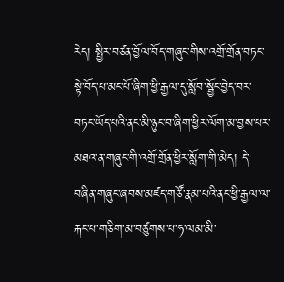རེད། སྤྱིར་བཙན་བྱོལ་བོད་གཞུང་གིས་འགྲོ་གྲོན་བཏང་སྟེ་བོད་པ་མང་པོ་ཞིག་ཕྱི་རྒྱལ་དུ་སློབ་སྦྱོང་བྱེད་བར་བཏང་ཡོད་པའི་ནང་མི་ཉུང་བ་ཞིག་ཕྱིར་ལོག་མ་བྱས་པར་མཐའ་ན་གཞུང་གི་འགྲོ་གྲོན་ཕྱིར་སློག་གི་མེད། དེ་བཞིན་གཞུང་ཞབས་མཛད་གཙོ་རྣམ་པའི་ནང་ཕྱི་རྒྱལ་ལ་རྐང་པ་གཅིག་མ་བཙུགས་པ་ཧ་ལམ་མི་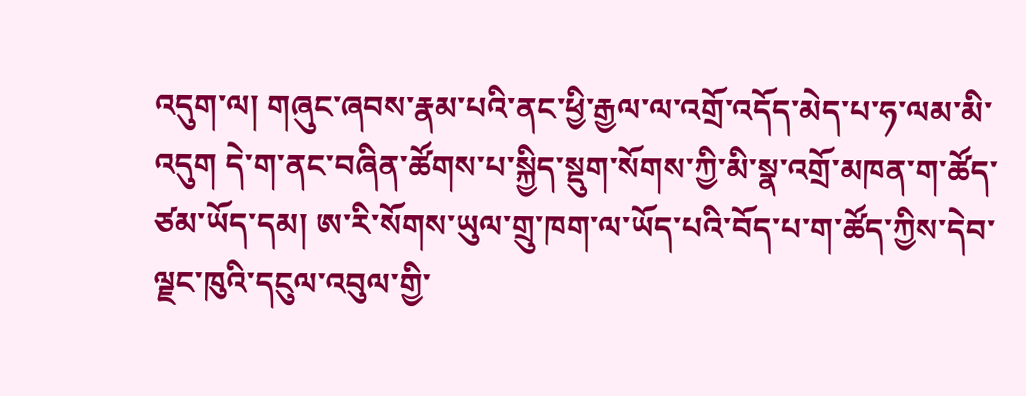འདུག་ལ། གཞུང་ཞབས་རྣམ་པའི་ནང་ཕྱི་རྒྱལ་ལ་འགྲོ་འདོད་མེད་པ་ཧ་ལམ་མི་འདུག དེ་ག་ནང་བཞིན་ཚོགས་པ་སྐྱིད་སྡུག་སོགས་ཀྱི་མི་སྣ་འགྲོ་མཁན་ག་ཚོད་ཙམ་ཡོད་དམ། ཨ་རི་སོགས་ཡུལ་གྲུ་ཁག་ལ་ཡོད་པའི་བོད་པ་ག་ཚོད་ཀྱིས་དེབ་ལྗང་ཁུའི་དངུལ་འབུལ་གྱི་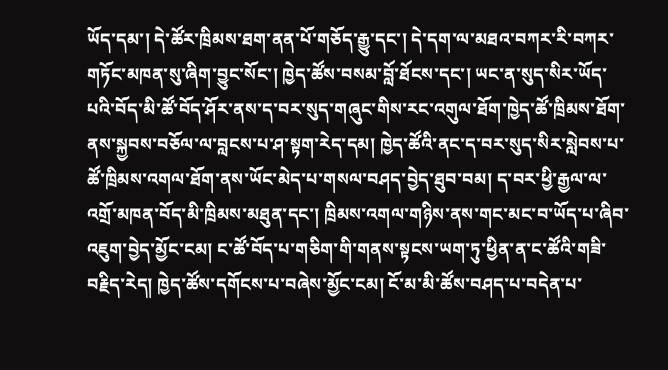ཡོད་དམ་། དེ་ཚོར་ཁྲིམས་ཐག་ནན་པོ་གཅོད་རྒྱུ་དང་། དེ་དག་ལ་མཐའ་བཀར་རི་བཀར་གཏོང་མཁན་སུ་ཞིག་བྱུང་སོང་། ཁྱེད་ཚོས་བསམ་བློ་ཐོངས་དང་། ཡང་ན་སུད་སིར་ཡོད་པའི་བོད་མི་ཚོ་བོད་ཤོར་ནས་ད་བར་སུད་གཞུང་གིས་རང་འགུལ་ཐོག་ཁྱེད་ཚོ་ཁྲིམས་ཐོག་ནས་སྐྱབས་བཅོལ་ལ་བླངས་པ་ཤ་སྟག་རེད་དམ། ཁྱེད་ཚོའི་ནང་ད་བར་སུད་སིར་སླེབས་པ་ཚོ་ཁྲིམས་འགལ་ཐོག་ནས་ཡོང་མེད་པ་གསལ་བཤད་བྱེད་ཐུབ་བམ། ད་བར་ཕྱི་རྒྱལ་ལ་འགྲོ་མཁན་བོད་མི་ཁྲིམས་མཐུན་དང་། ཁྲིམས་འགལ་གཉིས་ནས་གང་མང་བ་ཡོད་པ་ཞིབ་འཇུག་བྱེད་མྱོང་ངམ། ང་ཚོ་བོད་པ་གཅིག་གི་གནས་སྟངས་ཡག་ཏུ་ཕྱིན་ན་ང་ཚོའི་གཟི་བརྗིད་རེད། ཁྱེད་ཚོས་དགོངས་པ་བཞེས་མྱོང་ངམ། ངོ་མ་མི་ཚོས་བཤད་པ་བདེན་པ་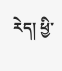རེད། ཕྱི་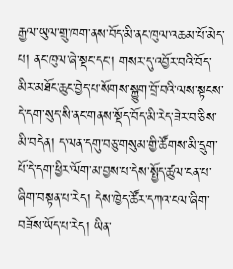རྒྱལ་ཡུལ་གྲུ་ཁག་ནས་བོད་མི་ནང་ཁུལ་འཆམ་པོ་མེད་པ། ནང་ཁུལ་ཞེ་སྡང་དང་། གསར་དུ་འབྱོར་བའི་བོད་མིར་མཐོང་ཆུང་བྱེད་པ་སོགས་སྐྱུག་བྲོ་བའི་ལས་སྟངས་དེ་དག་སུད་སི་ནང་གནས་སྡོད་བོད་མི་རེད་ཟེར་བ་ཅིས་མི་བདེན། ད་ལན་དགུ་བཅུ་གསུམ་གྱི་ཚོགས་མི་དྲུག་པོ་དེ་དག་ཕྱིར་ལོག་མ་བྱས་པ་དེས་སྤྱོད་ཚུལ་ངན་པ་ཞིག་བསྟན་པ་རེད། དེས་ཁྱེད་ཚོར་དཀའ་ངལ་ཞིག་བཟོས་ཡོད་པ་རེད། ཡིན་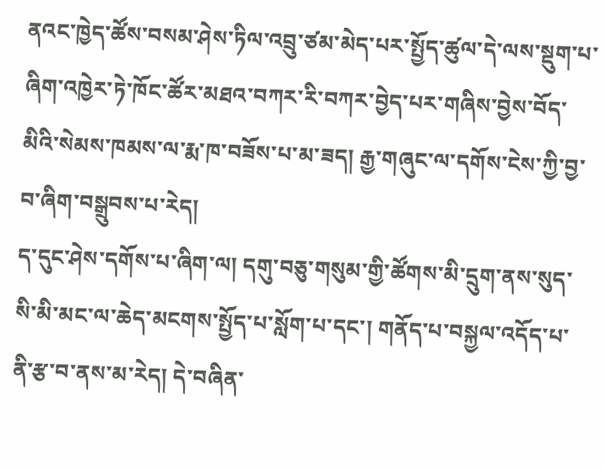ནའང་ཁྱེད་ཚོས་བསམ་ཤེས་ཏིལ་འབྲུ་ཙམ་མེད་པར་སྤྱོད་ཚུལ་དེ་ལས་སྡུག་པ་ཞིག་འཁྱེར་ཏེ་ཁོང་ཚོར་མཐའ་བཀར་རི་བཀར་བྱེད་པར་གཞིས་བྱེས་བོད་མིའི་སེམས་ཁམས་ལ་རྨ་ཁ་བཟོས་པ་མ་ཟད། རྒྱ་གཞུང་ལ་དགོས་ངེས་ཀྱི་བྱ་བ་ཞིག་བསྒྲུབས་པ་རེད།
ད་དུང་ཤེས་དགོས་པ་ཞིག་ལ། དགུ་བཅུ་གསུམ་གྱི་ཚོགས་མི་དྲུག་ནས་སུད་སི་མི་མང་ལ་ཆེད་མངགས་སྤྱོད་པ་སློག་པ་དང་། གནོད་པ་བསྐྱལ་འདོད་པ་ནི་རྩ་བ་ནས་མ་རེད། དེ་བཞིན་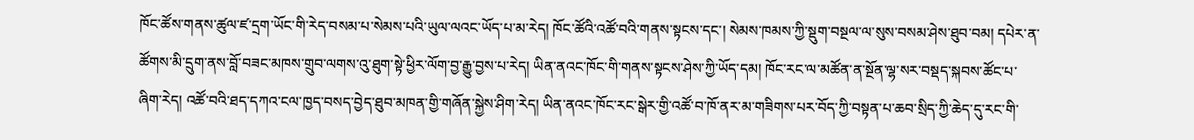ཁོང་ཚོས་གནས་ཚུལ་ཛ་དྲག་ཡོང་གི་རེད་བསམ་པ་སེམས་པའི་ཡུལ་ལའང་ཡོད་པ་མ་རེད། ཁོང་ཚོའི་འཚོ་བའི་གནས་སྟངས་དང་། སེམས་ཁམས་ཀྱི་སྡུག་བསྔལ་ལ་སུས་བསམ་ཤེས་ཐུབ་བམ། དཔེར་ན་ཚོགས་མི་དྲུག་ནས་བློ་བཟང་མཁས་གྲུབ་ལགས་འུ་ཐུག་སྟེ་ཕྱིར་ལོག་བྱ་རྒྱུ་བྱས་པ་རེད། ཡིན་ནའང་ཁོང་གི་གནས་སྟངས་ཤེས་ཀྱི་ཡོད་དམ། ཁོང་རང་ལ་མཚོན་ན་སྔོན་ལྷ་སར་བསྡད་སྐབས་ཚོང་པ་ཞིག་རེད། འཚོ་བའི་ཐད་དཀའ་ངལ་ཁྱད་བསད་བྱེད་ཐུབ་མཁན་གྱི་གཞོན་སྐྱེས་ཤིག་རེད། ཡིན་ནའང་ཁོང་རང་སྒེར་གྱི་འཚོ་བ་ཁོ་ནར་མ་གཟིགས་པར་བོད་ཀྱི་བསྟན་པ་ཆབ་སྲིད་ཀྱི་ཆེད་དུ་རང་གི་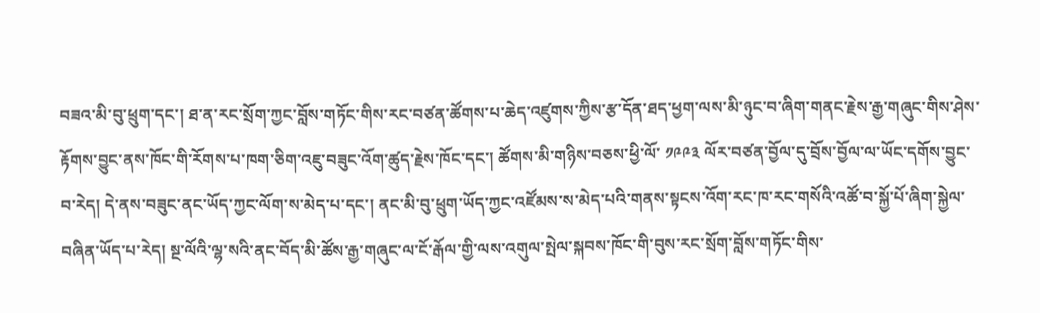བཟའ་མི་བུ་ཕྲུག་དང་། ཐ་ན་རང་སྲོག་ཀྱང་བློས་གཏོང་གིས་རང་བཙན་ཚོགས་པ་ཆེད་འཛུགས་ཀྱིས་རྩ་དོན་ཐད་ཕྱག་ལས་མི་ཉུང་བ་ཞིག་གནང་རྗེས་རྒྱ་གཞུང་གིས་ཤེས་རྟོགས་བྱུང་ནས་ཁོང་གི་རོགས་པ་ཁག་ཅིག་འཇུ་བཟུང་འོག་ཚུད་རྗེས་ཁོང་དང་། ཚོགས་མི་གཉིས་བཅས་ཕྱི་ལོ་ ༡༩༩༣ ལོར་བཙན་བྱོལ་དུ་བྲོས་བྱོལ་ལ་ཡོང་དགོས་བྱུང་བ་རེད། དེ་ནས་བཟུང་ནང་ཡོད་ཀྱང་ལོག་ས་མེད་པ་དང་། ནང་མི་བུ་ཕྲུག་ཡོད་ཀྱང་འཛོམས་ས་མེད་པའི་གནས་སྟངས་འོག་རང་ཁ་རང་གསོའི་འཚོ་བ་སྐྱོ་པོ་ཞིག་སྐྱེལ་བཞིན་ཡོད་པ་རེད། སྔ་ལོའི་ལྷ་སའི་ནང་བོད་མི་ཚོས་རྒྱ་གཞུང་ལ་ངོ་རྒོལ་གྱི་ལས་འགུལ་སྤེལ་སྐབས་ཁོང་གི་བུས་རང་སྲོག་བློས་གཏོང་གིས་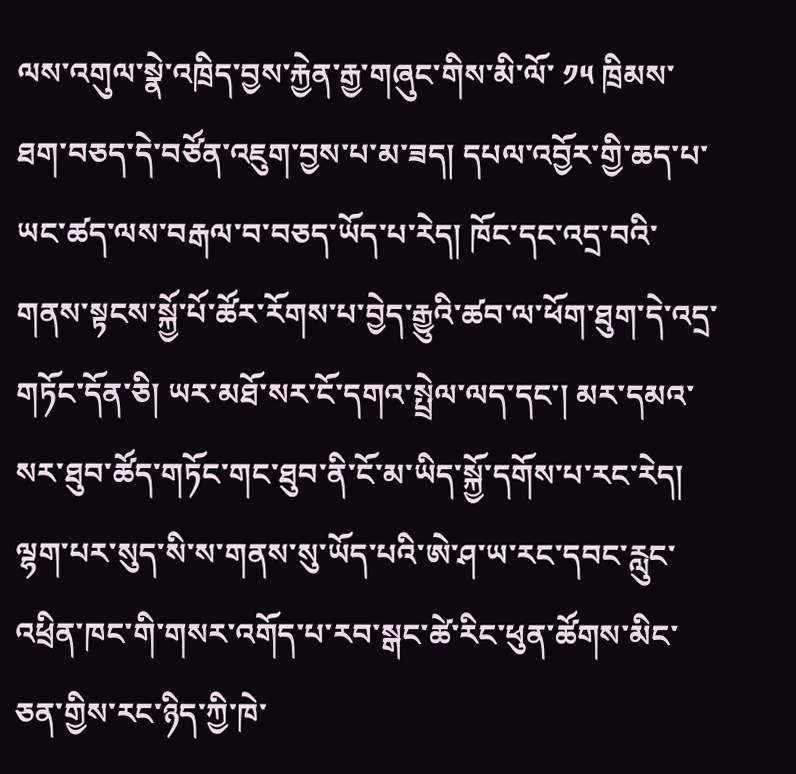ལས་འགུལ་སྣེ་འཁྲིད་བྱས་རྐྱེན་རྒྱ་གཞུང་གིས་མི་ལོ་ ༡༥ ཁྲིམས་ཐག་བཅད་དེ་བཙོན་འཇུག་བྱས་པ་མ་ཟད། དཔལ་འབྱོར་གྱི་ཆད་པ་ཡང་ཚད་ལས་བརྒལ་བ་བཅད་ཡོད་པ་རེད། ཁོང་དང་འདྲ་བའི་གནས་སྟངས་སྐྱོ་པོ་ཚོར་རོགས་པ་བྱེད་རྒྱུའི་ཚབ་ལ་ཕོག་ཐུག་དེ་འདྲ་གཏོང་དོན་ཅི། ཡར་མཐོ་སར་ངོ་དགའ་སྤྲེལ་ལད་དང་། མར་དམའ་སར་ཐུབ་ཚོད་གཏོང་གང་ཐུབ་ནི་ངོ་མ་ཡིད་སྐྱོ་དགོས་པ་རང་རེད། ལྷག་པར་སུད་སི་ས་གནས་སུ་ཡོད་པའི་ཨེ་ཤ་ཡ་རང་དབང་རླུང་འཕྲིན་ཁང་གི་གསར་འགོད་པ་རབ་སྒང་ཚེ་རིང་ཕུན་ཚོགས་མིང་ཅན་གྱིས་རང་ཉིད་ཀྱི་ཁེ་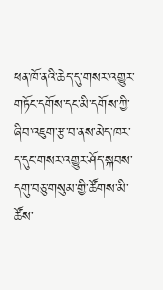ཕན་ཁོ་ནའི་ཆེད་དུ་གསར་འགྱུར་གཏོང་དགོས་དང་མི་དགོས་ཀྱི་ཞིབ་འཇུག་རྩ་བ་ནས་མེད་ཁར་ད་དུང་གསར་འགྱུར་ཤོད་སྐབས་དགུ་བཅུ་གསུམ་གྱི་ཚོགས་མི་ཚོས་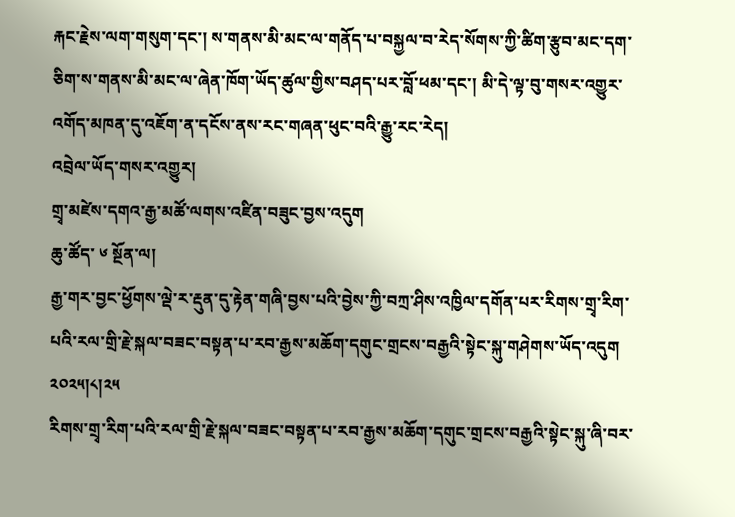རྐང་རྗེས་ལག་གསུག་དང་། ས་གནས་མི་མང་ལ་གནོད་པ་བསྐྱལ་བ་རེད་སོགས་ཀྱི་ཚིག་རྩུབ་མང་དག་ཅིག་ས་གནས་མི་མང་ལ་ཞེན་ཁོག་ཡོད་ཚུལ་གྱིས་བཤད་པར་བློ་ཕམ་དང་། མི་དེ་ལྟ་བུ་གསར་འགྱུར་འགོད་མཁན་དུ་འཇོག་ན་དངོས་ནས་རང་གཞན་ཕུང་བའི་རྒྱུ་རང་རེད།
འབྲེལ་ཡོད་གསར་འགྱུར།
གྲྭ་མཛེས་དགའ་རྒྱ་མཚོ་ལགས་འཛིན་བཟུང་བྱས་འདུག
ཆུ་ཚོད་ ༦ སྔོན་ལ།
རྒྱ་གར་བྱང་ཕྱོགས་ལྡེ་ར་རྡུན་དུ་རྟེན་གཞི་བྱས་པའི་བྱེས་ཀྱི་བཀྲ་ཤིས་འཁྱིལ་དགོན་པར་རིགས་གྲྭ་རིག་པའི་རལ་གྲི་རྗེ་སྐལ་བཟང་བསྟན་པ་རབ་རྒྱས་མཆོག་དགུང་གྲངས་བརྒྱའི་སྟེང་སྐུ་གཤེགས་ཡོད་འདུག ༢༠༢༥།༨།༢༥
རིགས་གྲྭ་རིག་པའི་རལ་གྲི་རྗེ་སྐལ་བཟང་བསྟན་པ་རབ་རྒྱས་མཆོག་དགུང་གྲངས་བརྒྱའི་སྟེང་སྐུ་ཞི་བར་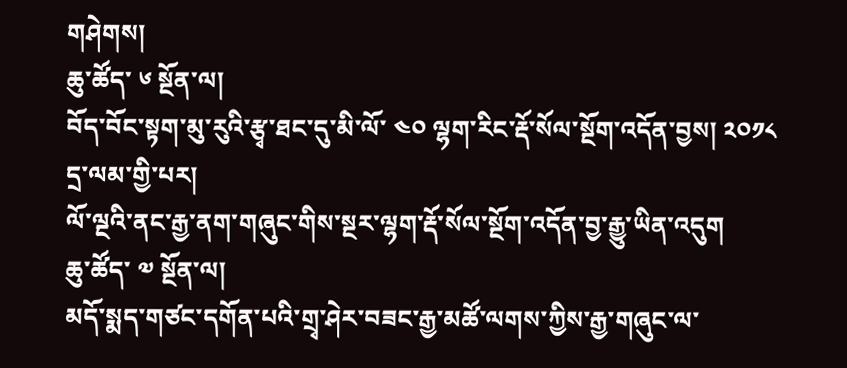གཤེགས།
ཆུ་ཚོད་ ༦ སྔོན་ལ།
བོད་བོང་སྟག་མུ་རུའི་རྩྭ་ཐང་དུ་མི་ལོ་ ༤༠ ལྷག་རིང་རྡོ་སོལ་སྔོག་འདོན་བྱས། ༢༠༡༨ དྲ་ལམ་གྱི་པར།
ལོ་ལྔའི་ནང་རྒྱ་ནག་གཞུང་གིས་སྔར་ལྷག་རྡོ་སོལ་སྔོག་འདོན་བྱ་རྒྱུ་ཡིན་འདུག
ཆུ་ཚོད་ ༧ སྔོན་ལ།
མདོ་སྨད་གཙང་དགོན་པའི་གྲྭ་ཤེར་བཟང་རྒྱ་མཚོ་ལགས་ཀྱིས་རྒྱ་གཞུང་ལ་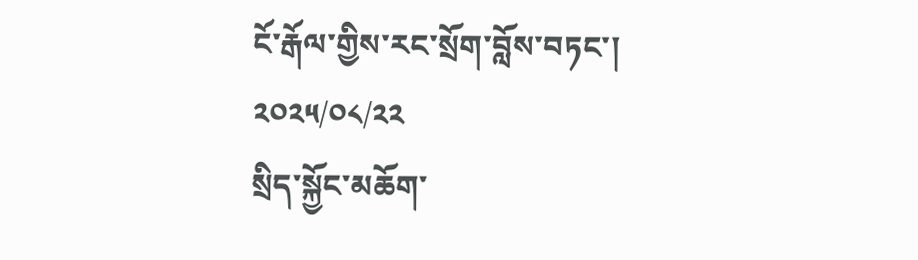ངོ་རྒོལ་གྱིས་རང་སྲོག་བློས་བཏང་།
༢༠༢༥/༠༨/༢༢
སྲིད་སྐྱོང་མཆོག་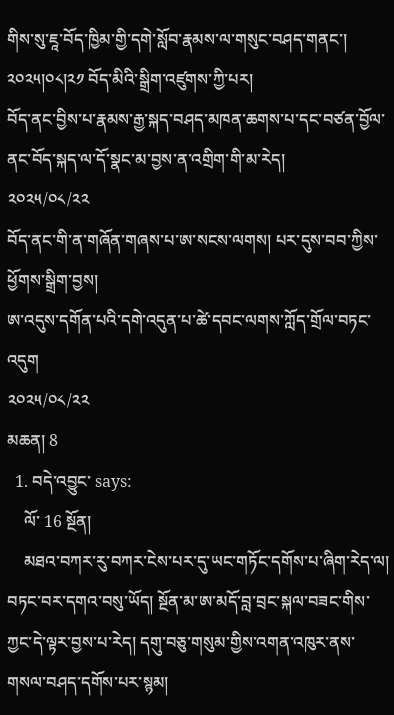གིས་སུ་ཇཱ་བོད་ཁྱིམ་གྱི་དགེ་སློབ་རྣམས་ལ་གསུང་བཤད་གནང་། ༢༠༢༥།༠༨།༢༡ བོད་མིའི་སྒྲིག་འཛུགས་ཀྱི་པར།
བོད་ནང་བྱིས་པ་རྣམས་རྒྱ་སྐད་བཤད་མཁན་ཆགས་པ་དང་བཙན་བྱོལ་ནང་བོད་སྐད་ལ་དོ་སྣང་མ་བྱས་ན་འགྲིག་གི་མ་རེད།
༢༠༢༥/༠༨/༢༢
བོད་ནང་གི་ན་གཞོན་གཞས་པ་ཨ་སངས་ལགས། པར་དུས་བབ་ཀྱིས་ཕྱོགས་སྒྲིག་བྱས།
ཨ་འདུས་དགོན་པའི་དགེ་འདུན་པ་ཚེ་དབང་ལགས་ཀློད་གྲོལ་བཏང་འདུག
༢༠༢༥/༠༨/༢༢
མཆན། 8
  1. བདེ་འབྱུང་ says:
    ལོ་ 16 སྔོན།
    མཐའ་བཀར་རུ་བཀར་ངེས་པར་དུ་ཡང་གཏོང་དགོས་པ་ཞིག་རེད་ལ། བཏང་བར་དགའ་བསུ་ཡོད། སྔོན་མ་ཨ་མདོ་བླ་བྲང་སྐལ་བཟང་གིས་ཀྱང་དེ་ལྟར་བྱས་པ་རེད། དགུ་བཅུ་གསུམ་གྱིས་འགན་འཁུར་ནས་གསལ་བཤད་དགོས་པར་སྙམ།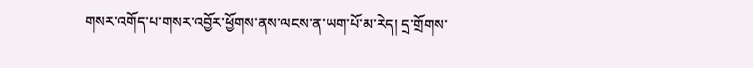གསར་འགོད་པ་གསར་འབྱོར་ཕྱོགས་ནས་ལངས་ན་ཡག་པོ་མ་རེད། དྲ་གྲོགས་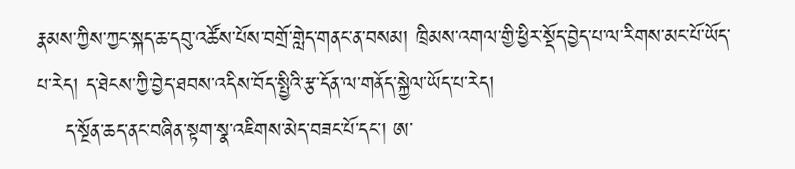རྣམས་ཀྱིས་ཀྱང་སྐད་ཆ་དབུ་འཚོས་པོས་བགྲོ་གླེད་གནང་ན་བསམ། ཁྲིམས་འགལ་གྱི་ཕྱིར་སྡོད་བྱེད་པ་ལ་རིགས་མང་པོ་ཡོད་པ་རེད། ད་ཐེངས་ཀྱི་བྱེད་ཐབས་འདིས་བོད་སྤྱིའི་རྩ་དོན་ལ་གནོད་སྐྱེལ་ཡོད་པ་རེད།
    ད་སྔོན་ཆད་ནང་བཞིན་སྟག་སྣ་འཇིགས་མེད་བཟང་པོ་དང་། ཨ་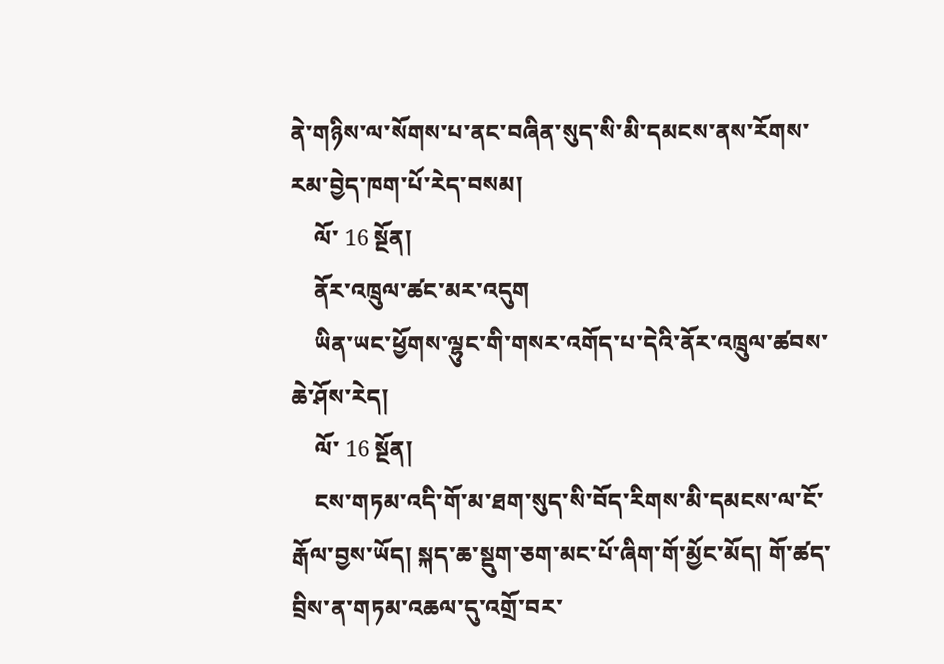ནེ་གཉིས་ལ་སོགས་པ་ནང་བཞིན་སུད་སི་མི་དམངས་ནས་རོགས་རམ་བྱེད་ཁག་པོ་རེད་བསམ།
    ལོ་ 16 སྔོན།
    ནོར་འཁྲུལ་ཚང་མར་འདུག
    ཡིན་ཡང་ཕྱོགས་ལྷུང་གི་གསར་འགོད་པ་དེའི་ནོར་འཁྲུལ་ཚབས་ཆེ་ཤོས་རེད།
    ལོ་ 16 སྔོན།
    ངས་གཏམ་འདི་གོ་མ་ཐག་སུད་སི་བོད་རིགས་མི་དམངས་ལ་ངོ་རྒོལ་བྱས་ཡོད། སྐད་ཆ་སྡུག་ཅག་མང་པོ་ཞིག་གོ་མྱོང་མོད། གོ་ཚད་བྲིས་ན་གཏམ་འཆལ་དུ་འགྲོ་བར་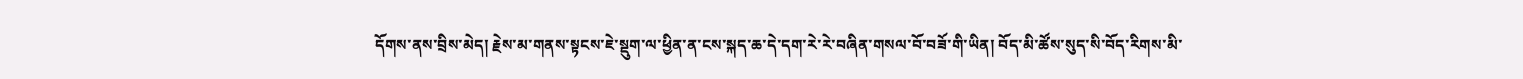དོགས་ནས་བྲིས་མེད། རྗེས་མ་གནས་སྟངས་ཇེ་སྡུག་ལ་ཕྱིན་ན་ངས་སྐད་ཆ་དེ་དག་རེ་རེ་བཞིན་གསལ་བོ་བཟོ་གི་ཡིན། བོད་མི་ཚོས་སུད་སི་བོད་རིགས་མི་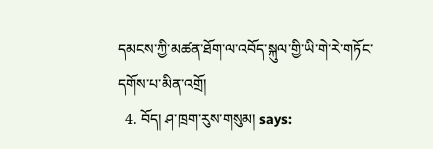དམངས་ཀྱི་མཚན་ཐོག་ལ་འབོད་སྐུལ་གྱི་ཡི་གེ་རེ་གཏོང་དགོས་པ་མིན་འགྲོ།
  4. བོད། ཤ་ཁྲག་རུས་གསུམ། says: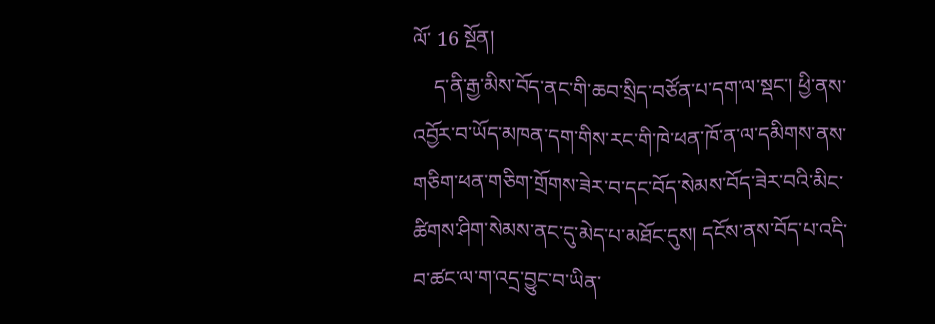ལོ་ 16 སྔོན།
    ད་ནི་རྒྱ་མིས་བོད་ནང་གི་ཆབ་སྲིད་བཙོན་པ་དག་ལ་སྡང་། ཕྱི་ནས་འབྱོར་བ་ཡོད་མཁན་དག་གིས་རང་གི་ཁེ་ཕན་ཁོ་ན་ལ་དམིགས་ནས་གཅིག་ཕན་གཅིག་གྲོགས་ཟེར་བ་དང་བོད་སེམས་བོད་ཟེར་བའི་མིང་ཚིགས་ཤིག་སེམས་ནང་དུ་མེད་པ་མཐོང་དུས། དངོས་ནས་བོད་པ་འདི་བ་ཚང་ལ་ག་འདྲ་བྱུང་བ་ཡིན་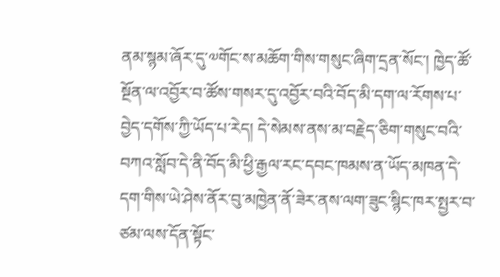ནམ་སྙམ་ཞོར་དུ་༧གོང་ས་མཆོག་གིས་གསུང་ཞིག་དྲན་སོང་། ཁྱེད་ཚོ་སྔོན་ལ་འབྱོར་བ་ཚོས་གསར་དུ་འབྱོར་བའི་བོད་མི་དག་ལ་རོགས་པ་བྱེད་དགོས་ཀྱི་ཡོད་པ་རེད། དེ་སེམས་ནས་མ་བརྗེད་ཅིག་གསུང་བའི་བཀའ་སློབ་དེ་ནི་བོད་མི་ཕྱི་རྒྱལ་རང་དབང་ཁམས་ན་ཡོད་མཁན་དེ་དག་གིས་ཡེ་ཤེས་ནོར་བུ་མཁྱེན་ནོ་ཟེར་ནས་ལག་ཟུང་སྙིང་ཁར་སྤྱར་བ་ཙམ་ལས་དོན་སྟོང་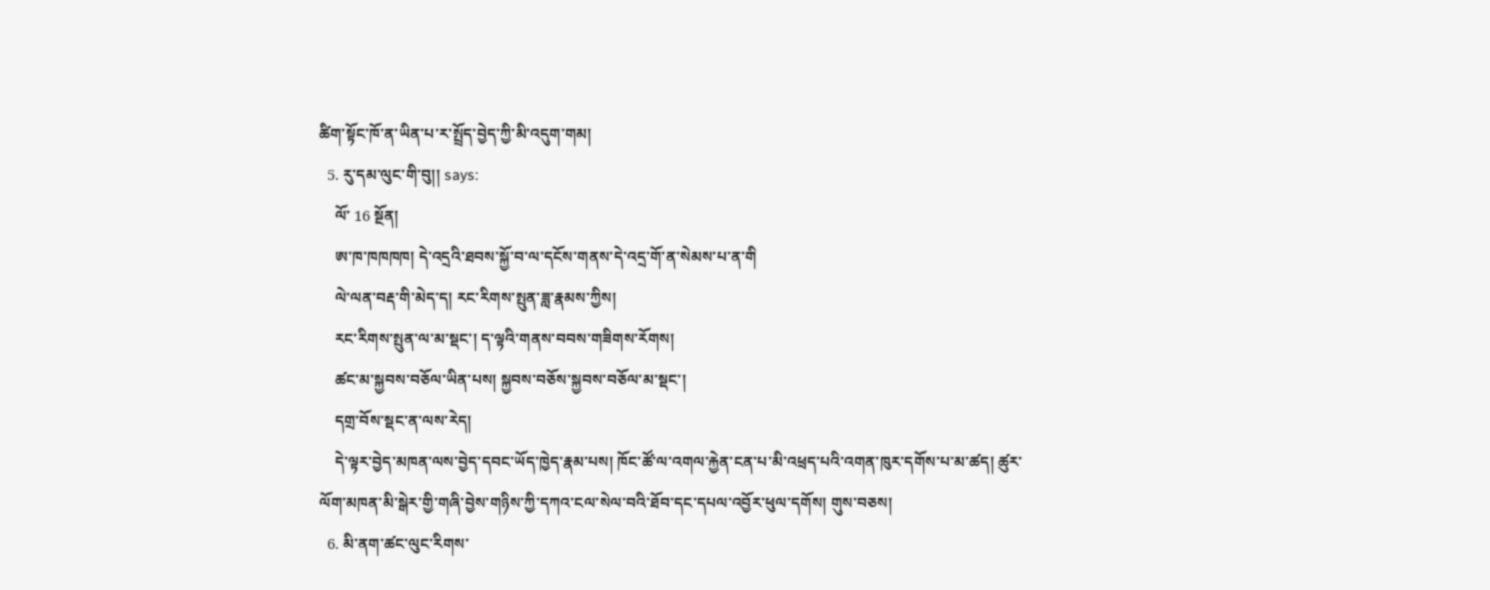ཚིག་སྟོང་ཁོ་ན་ཡིན་པ་ར་སྤྲོད་བྱེད་ཀྱི་མི་འདུག་གམ།
  5. རུ་དམ་ལུང་གི་བུ།། says:
    ལོ་ 16 སྔོན།
    ཨ་ཁ་ཁཁཁཁ། དེ་འདྲའི་ཐབས་སྐྱོ་བ་ལ་དངོས་གནས་དེ་འདྲ་གོ་ན་སེམས་པ་ན་གི
    ལེ་ལན་བརྡ་གི་མེད་ད། རང་རིགས་སྤུན་ཟླ་རྣམས་ཀྱིས།
    རང་རིགས་སྤུན་ལ་མ་སྡང་། ད་ལྟའི་གནས་བབས་གཟིགས་རོགས།
    ཚང་མ་སྐྱབས་བཅོལ་ཡིན་པས། སྐྱབས་བཅོས་སྐྱབས་བཅོལ་མ་སྡང་།
    དགྲ་བོས་སྡང་ན་ལས་རེད།
    དེ་ལྟར་བྱེད་མཁན་ལས་བྱེད་དབང་ཡོད་ཁྱེད་རྣམ་པས། ཁོང་ཚོ་ལ་འགལ་རྐྱེན་ངན་པ་མི་འཕྲད་པའི་འགན་ཁུར་དགོས་པ་མ་ཚད། ཚུར་ལོག་མཁན་མི་སྒེར་གྱི་གཞི་བྱེས་གཉིས་ཀྱི་དཀའ་ངལ་སེལ་བའི་ཐོབ་དང་དཔལ་འབྱོར་ཕུལ་དགོས། གུས་བཅས།
  6. མི་ནག་ཚང་ལུང་རིགས་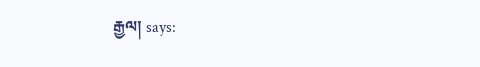རྒྱལ། says: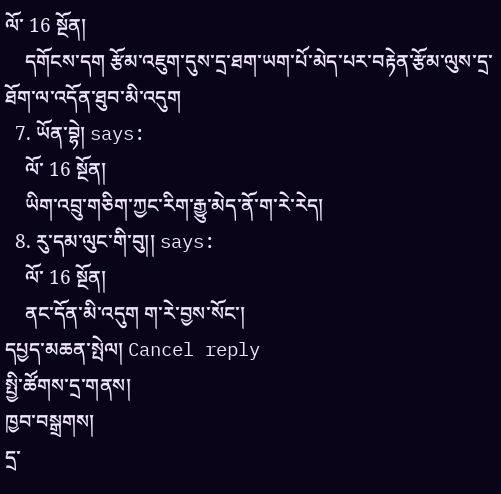ལོ་ 16 སྔོན།
    དགོངས་དག རྩོམ་འཇུག་དུས་དྲ་ཐག་ཡག་པོ་མེད་པར་བརྟེན་རྩོམ་ལུས་དྲ་ཐོག་ལ་འདོན་ཐུབ་མི་འདུག
  7. ཡོན་བྷེ། says:
    ལོ་ 16 སྔོན།
    ཡིག་འབྲུ་གཅིག་ཀྱང་རིག་རྒྱུ་མེད་ནོ་ག་རེ་རེད།
  8. རུ་དམ་ལུང་གི་བུ།། says:
    ལོ་ 16 སྔོན།
    ནང་དོན་མི་འདུག ག་རེ་བྱས་སོང་།
དཔྱད་མཆན་སྤེལ། Cancel reply
སྤྱི་ཚོགས་དྲ་གནས།
ཁྱབ་བསྒྲགས།
དྲ་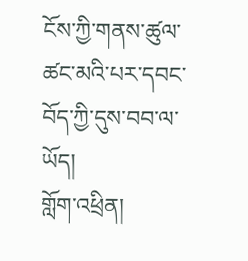ངོས་ཀྱི་གནས་ཚུལ་ཚང་མའི་པར་དབང་བོད་ཀྱི་དུས་བབ་ལ་ཡོད།
གློག་འཕྲིན།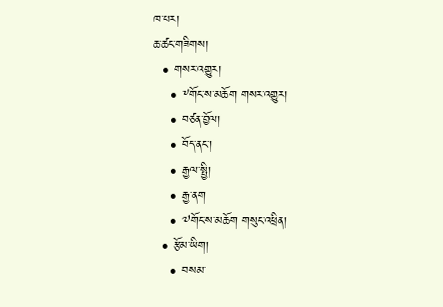ཁ་པར།
ཆ་ཚང་གཟིགས།
  • གསར་འགྱུར།
    • ༸གོང་ས་མཆོག གསར་འགྱུར།
    • བཙན་བྱོལ།
    • བོད་ནང་།
    • རྒྱལ་སྤྱི།
    • རྒྱ་ནག
    • ༧གོང་ས་མཆོག གསུང་འཕྲིན།
  • རྩོམ་ཡིག།
    • བསམ་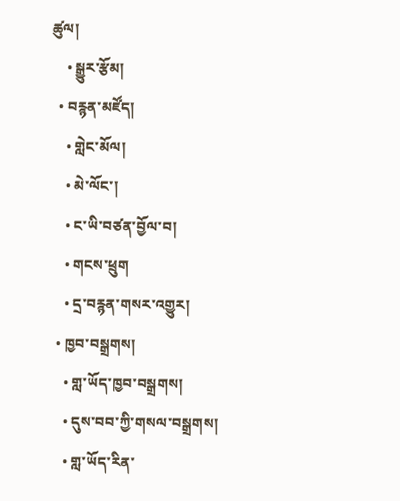ཚུལ།
    • སྒྱུར་རྩོམ།
  • བརྙན་མཛོད།
    • གླེང་མོལ།
    • མེ་ལོང་།
    • ང་ཡི་བཙན་བྱོལ་བ།
    • གངས་ཕྲུག
    • དྲ་བརྙན་གསར་འགྱུར།
  • ཁྱབ་བསྒྲགས།
    • གླ་ཡོད་ཁྱབ་བསྒྲགས།
    • དུས་བབ་ཀྱི་གསལ་བསྒྲགས།
    • གླ་ཡོད་རིན་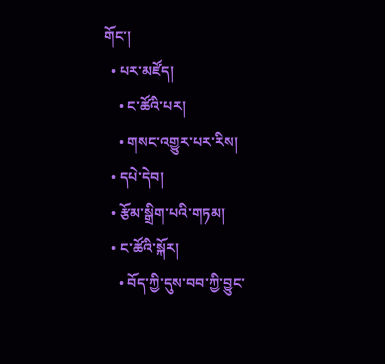གོང་།
  • པར་མཛོད།
    • ང་ཚོའི་པར།
    • གསང་འགྱུར་པར་རིས།
  • དཔེ་དེབ།
  • རྩོམ་སྒྲིག་པའི་གཏམ།
  • ང་ཚོའི་སྐོར།
    • བོད་ཀྱི་དུས་བབ་ཀྱི་བྱུང་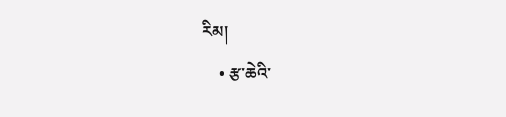རིམ།
    • རྩ་ཆེའི་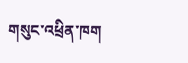གསུང་འཕྲིན་ཁག